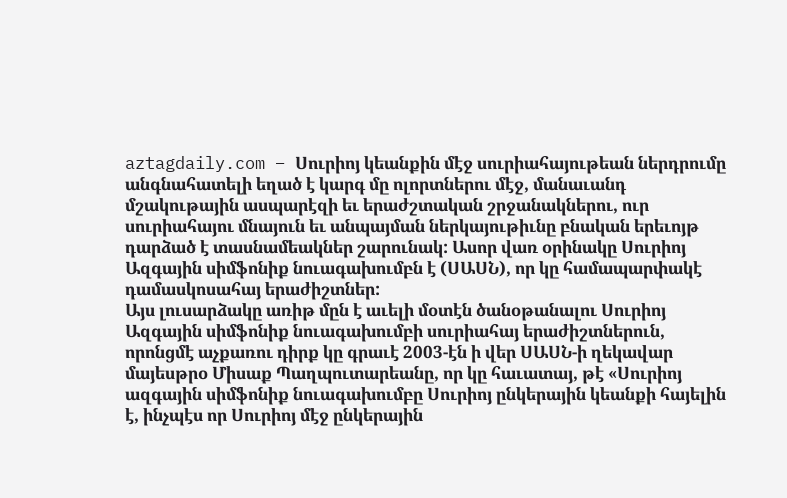aztagdaily.com – Սուրիոյ կեանքին մէջ սուրիահայութեան ներդրումը անգնահատելի եղած է կարգ մը ոլորտներու մէջ, մանաւանդ մշակութային ասպարէզի եւ երաժշտական շրջանակներու, ուր սուրիահայու մնայուն եւ անպայման ներկայութիւնը բնական երեւոյթ դարձած է տասնամեակներ շարունակ: Ասոր վառ օրինակը Սուրիոյ Ազգային սիմֆոնիք նուագախումբն է (ՍԱՍՆ), որ կը համապարփակէ դամասկոսահայ երաժիշտներ:
Այս լուսարձակը առիթ մըն է աւելի մօտէն ծանօթանալու Սուրիոյ Ազգային սիմֆոնիք նուագախումբի սուրիահայ երաժիշտներուն, որոնցմէ աչքառու դիրք կը գրաւէ 2003-էն ի վեր ՍԱՍՆ-ի ղեկավար մայեսթրօ Միսաք Պաղպուտարեանը, որ կը հաւատայ, թէ «Սուրիոյ ազգային սիմֆոնիք նուագախումբը Սուրիոյ ընկերային կեանքի հայելին է, ինչպէս որ Սուրիոյ մէջ ընկերային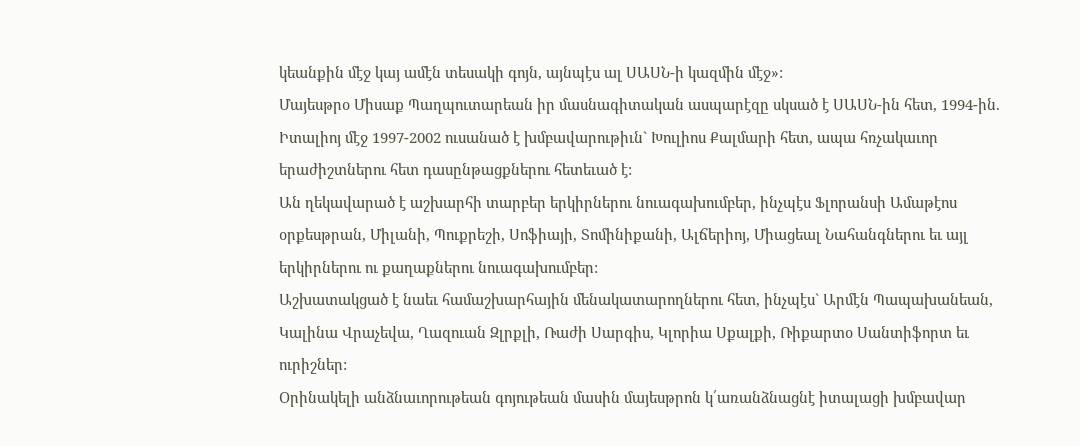կեանքին մէջ կայ ամէն տեսակի գոյն, այնպէս ալ ՍԱՍՆ-ի կազմին մէջ»:
Մայեսթրօ Միսաք Պաղպուտարեան իր մասնագիտական ասպարէզը սկսած է ՍԱՍՆ-ին հետ, 1994-ին. Իտալիոյ մէջ 1997-2002 ուսանած է խմբավարութիւն` Խուլիոս Քալմարի հետ, ապա հռչակաւոր երաժիշտներու հետ դասընթացքներու հետեւած է:
Ան ղեկավարած է աշխարհի տարբեր երկիրներու նուագախումբեր, ինչպէս Ֆլորանսի Ամաթէոս օրքեսթրան, Միլանի, Պուքրեշի, Սոֆիայի, Տոմինիքանի, Ալճերիոյ, Միացեալ Նահանգներու եւ այլ երկիրներու ու քաղաքներու նուագախումբեր:
Աշխատակցած է նաեւ համաշխարհային մենակատարողներու հետ, ինչպէս` Արմէն Պապախանեան, Կալինա Վրաչեվա, Ղազուան Զլրքլի, Ռաժի Սարգիս, Կլորիա Սքալքի, Ռիքարտօ Սանտիֆորտ եւ ուրիշներ:
Օրինակելի անձնաւորութեան գոյութեան մասին մայեսթրոն կ՛առանձնացնէ իտալացի խմբավար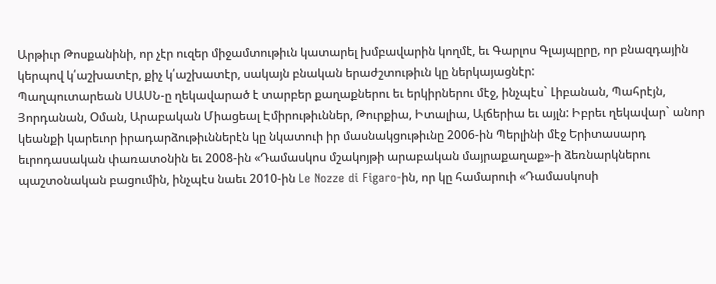Արթիւր Թոսքանինի, որ չէր ուզեր միջամտութիւն կատարել խմբավարին կողմէ, եւ Գարլոս Գլայպըրը, որ բնազդային կերպով կ՛աշխատէր, քիչ կ՛աշխատէր, սակայն բնական երաժշտութիւն կը ներկայացնէր:
Պաղպուտարեան ՍԱՍՆ-ը ղեկավարած է տարբեր քաղաքներու եւ երկիրներու մէջ, ինչպէս` Լիբանան, Պահրէյն, Յորդանան, Օման, Արաբական Միացեալ Էմիրութիւններ, Թուրքիա, Իտալիա, Ալճերիա եւ այլն: Իբրեւ ղեկավար` անոր կեանքի կարեւոր իրադարձութիւններէն կը նկատուի իր մասնակցութիւնը 2006-ին Պերլինի մէջ Երիտասարդ եւրոդասական փառատօնին եւ 2008-ին «Դամասկոս մշակոյթի արաբական մայրաքաղաք»-ի ձեռնարկներու պաշտօնական բացումին, ինչպէս նաեւ 2010-ին Le Nozze di Figaro-ին, որ կը համարուի «Դամասկոսի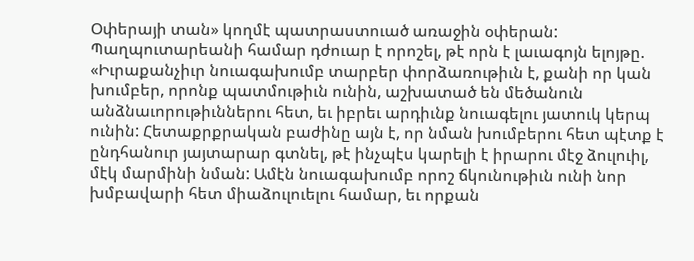Օփերայի տան» կողմէ պատրաստուած առաջին օփերան:
Պաղպուտարեանի համար դժուար է որոշել, թէ որն է լաւագոյն ելոյթը. «Իւրաքանչիւր նուագախումբ տարբեր փորձառութիւն է, քանի որ կան խումբեր, որոնք պատմութիւն ունին, աշխատած են մեծանուն անձնաւորութիւններու հետ, եւ իբրեւ արդիւնք նուագելու յատուկ կերպ ունին: Հետաքրքրական բաժինը այն է, որ նման խումբերու հետ պէտք է ընդհանուր յայտարար գտնել, թէ ինչպէս կարելի է իրարու մէջ ձուլուիլ, մէկ մարմինի նման: Ամէն նուագախումբ որոշ ճկունութիւն ունի նոր խմբավարի հետ միաձուլուելու համար, եւ որքան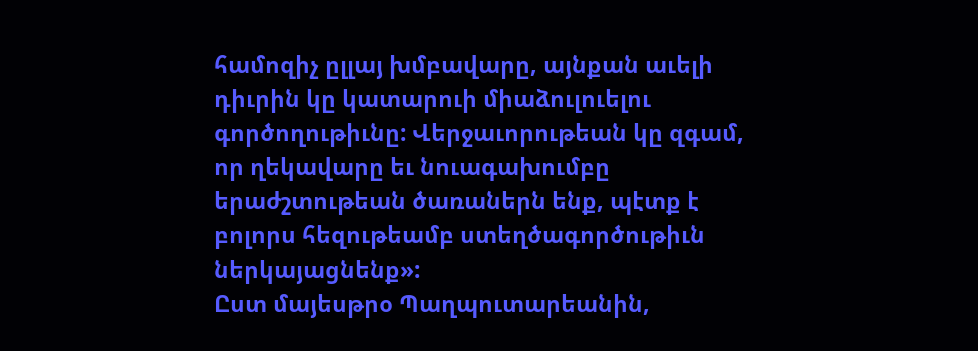համոզիչ ըլլայ խմբավարը, այնքան աւելի դիւրին կը կատարուի միաձուլուելու գործողութիւնը: Վերջաւորութեան կը զգամ, որ ղեկավարը եւ նուագախումբը երաժշտութեան ծառաներն ենք, պէտք է բոլորս հեզութեամբ ստեղծագործութիւն ներկայացնենք»:
Ըստ մայեսթրօ Պաղպուտարեանին,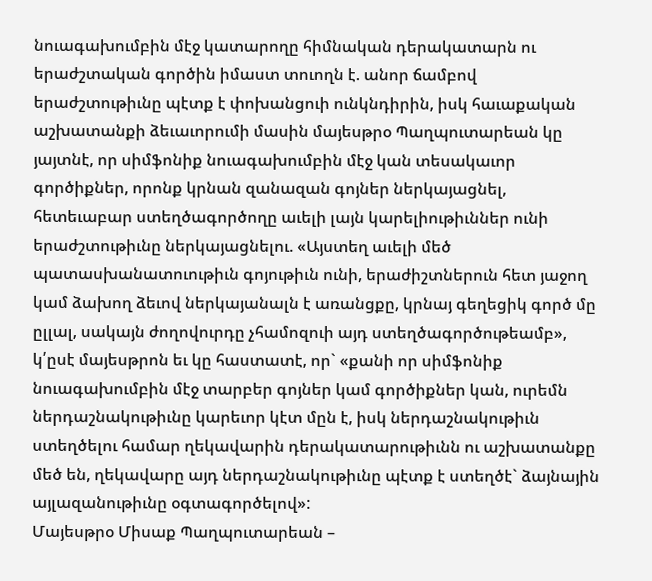նուագախումբին մէջ կատարողը հիմնական դերակատարն ու երաժշտական գործին իմաստ տուողն է. անոր ճամբով երաժշտութիւնը պէտք է փոխանցուի ունկնդիրին, իսկ հաւաքական աշխատանքի ձեւաւորումի մասին մայեսթրօ Պաղպուտարեան կը յայտնէ, որ սիմֆոնիք նուագախումբին մէջ կան տեսակաւոր գործիքներ, որոնք կրնան զանազան գոյներ ներկայացնել, հետեւաբար ստեղծագործողը աւելի լայն կարելիութիւններ ունի երաժշտութիւնը ներկայացնելու. «Այստեղ աւելի մեծ պատասխանատուութիւն գոյութիւն ունի, երաժիշտներուն հետ յաջող կամ ձախող ձեւով ներկայանալն է առանցքը, կրնայ գեղեցիկ գործ մը ըլլալ, սակայն ժողովուրդը չհամոզուի այդ ստեղծագործութեամբ», կ՛ըսէ մայեսթրոն եւ կը հաստատէ, որ` «քանի որ սիմֆոնիք նուագախումբին մէջ տարբեր գոյներ կամ գործիքներ կան, ուրեմն ներդաշնակութիւնը կարեւոր կէտ մըն է, իսկ ներդաշնակութիւն ստեղծելու համար ղեկավարին դերակատարութիւնն ու աշխատանքը մեծ են, ղեկավարը այդ ներդաշնակութիւնը պէտք է ստեղծէ` ձայնային այլազանութիւնը օգտագործելով»:
Մայեսթրօ Միսաք Պաղպուտարեան –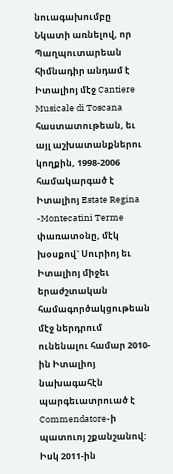նուագախումբը
Նկատի առնելով, որ Պաղպուտարեան հիմնադիր անդամ է Իտալիոյ մէջ Cantiere Musicale di Toscana հաստատութեան, եւ այլ աշխատանքներու կողքին, 1998-2006 համակարգած է Իտալիոյ Estate Regina -Montecatini Terme փառատօնը, մէկ խօսքով` Սուրիոյ եւ Իտալիոյ միջեւ երաժշտական համագործակցութեան մէջ ներդրում ունենալու համար 2010-ին Իտալիոյ նախագահէն պարգեւատրուած է Commendatore-ի պատուոյ շքանշանով: Իսկ 2011-ին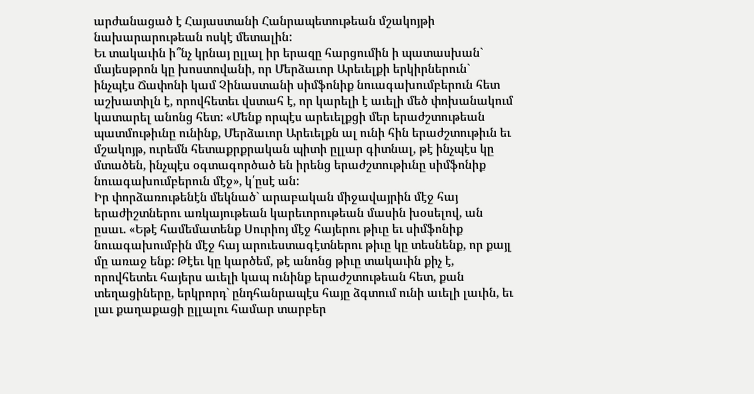արժանացած է Հայաստանի Հանրապետութեան մշակոյթի նախարարութեան ոսկէ մետալին:
Եւ տակաւին ի՞նչ կրնայ ըլլալ իր երազը հարցումին ի պատասխան` մայեսթրոն կը խոստովանի, որ Մերձաւոր Արեւելքի երկիրներուն` ինչպէս Ճափոնի կամ Չինաստանի սիմֆոնիք նուագախումբերուն հետ աշխատիլն է, որովհետեւ վստահ է, որ կարելի է աւելի մեծ փոխանակում կատարել անոնց հետ: «Մենք որպէս արեւելքցի մեր երաժշտութեան պատմութիւնը ունինք, Մերձաւոր Արեւելքն ալ ունի հին երաժշտութիւն եւ մշակոյթ, ուրեմն հետաքրքրական պիտի ըլլար գիտնալ, թէ ինչպէս կը մտածեն, ինչպէս օգտագործած են իրենց երաժշտութիւնը սիմֆոնիք նուագախումբերուն մէջ», կ՛ըսէ ան:
Իր փորձառութենէն մեկնած` արաբական միջավայրին մէջ հայ երաժիշտներու առկայութեան կարեւորութեան մասին խօսելով, ան ըսաւ. «Եթէ համեմատենք Սուրիոյ մէջ հայերու թիւը եւ սիմֆոնիք նուագախումբին մէջ հայ արուեստագէտներու թիւը կը տեսնենք, որ քայլ մը առաջ ենք: Թէեւ կը կարծեմ, թէ անոնց թիւը տակաւին քիչ է, որովհետեւ հայերս աւելի կապ ունինք երաժշտութեան հետ, քան տեղացիները, երկրորդ` ընդհանրապէս հայը ձգտում ունի աւելի լաւին, եւ լաւ քաղաքացի ըլլալու համար տարբեր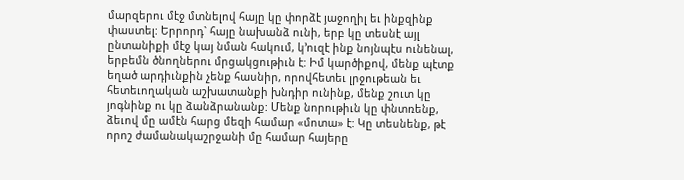մարզերու մէջ մտնելով հայը կը փորձէ յաջողիլ եւ ինքզինք փաստել: Երրորդ` հայը նախանձ ունի, երբ կը տեսնէ այլ ընտանիքի մէջ կայ նման հակում, կ’ուզէ ինք նոյնպէս ունենալ, երբեմն ծնողներու մրցակցութիւն է: Իմ կարծիքով, մենք պէտք եղած արդիւնքին չենք հասնիր, որովհետեւ լրջութեան եւ հետեւողական աշխատանքի խնդիր ունինք, մենք շուտ կը յոգնինք ու կը ձանձրանանք: Մենք նորութիւն կը փնտռենք, ձեւով մը ամէն հարց մեզի համար «մոտա» է: Կը տեսնենք, թէ որոշ ժամանակաշրջանի մը համար հայերը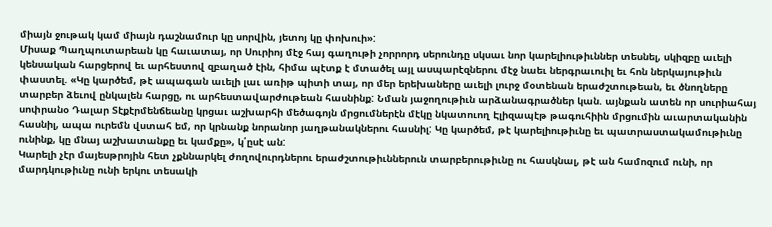միայն ջութակ կամ միայն դաշնամուր կը սորվին, յետոյ կը փոխուի»:
Միսաք Պաղպուտարեան կը հաւատայ, որ Սուրիոյ մէջ հայ գաղութի չորրորդ սերունդը սկսաւ նոր կարելիութիւններ տեսնել, սկիզբը աւելի կենսական հարցերով եւ արհեստով զբաղած էին, հիմա պէտք է մտածել այլ ասպարէզներու մէջ նաեւ ներգրաւուիլ եւ հոն ներկայութիւն փաստել. «Կը կարծեմ, թէ ապագան աւելի լաւ առիթ պիտի տայ, որ մեր երեխաները աւելի լուրջ մօտենան երաժշտութեան, եւ ծնողները տարբեր ձեւով ընկալեն հարցը, ու արհեստավարժութեան հասնինք: Նման յաջողութիւն արձանագրածներ կան. այնքան ատեն որ սուրիահայ սոփրանօ Դալար Տէքէրմենճեանը կրցաւ աշխարհի մեծագոյն մրցումներէն մէկը նկատուող Էլիզապէթ թագուհիին մրցումին աւարտականին հասնիլ, ապա ուրեմն վստահ եմ, որ կրնանք նորանոր յաղթանակներու հասնիլ: Կը կարծեմ, թէ կարելիութիւնը եւ պատրաստակամութիւնը ունինք, կը մնայ աշխատանքը եւ կամքը», կ՛ըսէ ան:
Կարելի չէր մայեսթրոյին հետ չքննարկել ժողովուրդներու երաժշտութիւններուն տարբերութիւնը ու հասկնալ, թէ ան համոզում ունի, որ մարդկութիւնը ունի երկու տեսակի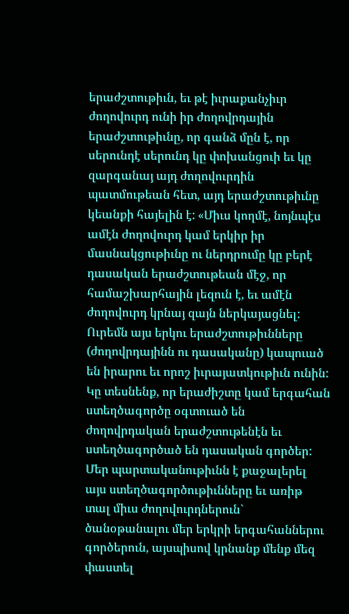երաժշտութիւն, եւ թէ իւրաքանչիւր ժողովուրդ ունի իր ժողովրդային երաժշտութիւնը, որ գանձ մըն է, որ սերունդէ սերունդ կը փոխանցուի եւ կը զարգանայ այդ ժողովուրդին պատմութեան հետ, այդ երաժշտութիւնը կեանքի հայելին է: «Միւս կողմէ, նոյնպէս ամէն ժողովուրդ կամ երկիր իր մասնակցութիւնը ու ներդրումը կը բերէ դասական երաժշտութեան մէջ, որ համաշխարհային լեզուն է, եւ ամէն ժողովուրդ կրնայ զայն ներկայացնել: Ուրեմն այս երկու երաժշտութիւնները (ժողովրդայինն ու դասականը) կապուած են իրարու եւ որոշ իւրայատկութիւն ունին: Կը տեսնենք, որ երաժիշտը կամ երգահան ստեղծագործը օգտուած են ժողովրդական երաժշտութենէն եւ ստեղծագործած են դասական գործեր: Մեր պարտականութիւնն է քաջալերել այս ստեղծագործութիւնները եւ առիթ տալ միւս ժողովուրդներուն` ծանօթանալու մեր երկրի երգահաններու գործերուն, այսպիսով կրնանք մենք մեզ փաստել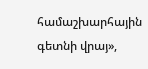համաշխարհային գետնի վրայ»,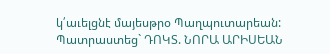կ՛աւելցնէ մայեսթրօ Պաղպուտարեան:
Պատրաստեց` ԴՈԿՏ. ՆՈՐԱ ԱՐԻՍԵԱՆ